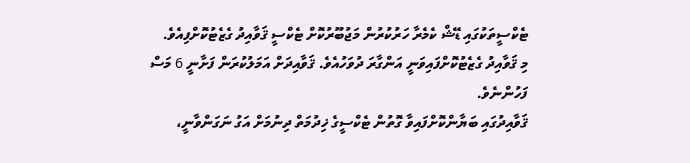ޓެކްސީތަކުގައި ޑޭޝް ކެމެރާ ހަރުކުރުން މަޖުބޫރުކޮށް ޓެކްސީ ޤަވާއިދު ގެޒެޓުކޮށްފިއެވެ.
މި ޤަވާއިދު ގެޒެޓުކޮށްފައިވަނީ އަންގާރަ ދުވަހުއެވެ. ޤަވާއިދަށް އަމަލުކުރަން ފަށާނީ 6 މަސް ފަހުންނެވެ.
ޤަވާއިދުގައި ބަޔާންކޮށްފައިވާ ގޮތުން ޓެކްސީގެ ޚިދުމަތް ދިނުމަށް އަގު ނަގަންވާނީ،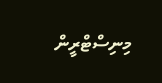މިނިސްޓްރީން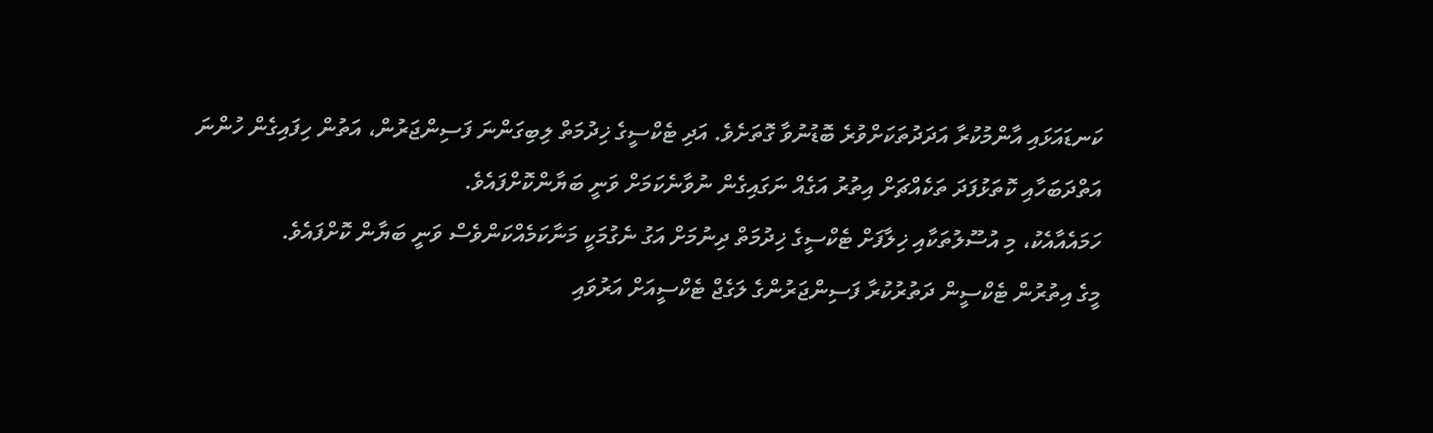ކަނޑައަޅައި އާންމުކުރާ އަދަދުތަކަށްވުރެ ބޮޑުނުވާ ގޮތަށެވެ. އަދި ޓެކްސީގެ ޚިދުމަތް ލިބިގަންނަ ފަސިންޖަރުން، އަތުން ހިފައިގެން ހުންނަ އަތްދަބަހާއި ކޮތަޅުފަދަ ތަކެއްޗަށް އިތުރު އަގެއް ނަގައިގެން ނުވާނެކަމަށް ވަނީ ބަޔާންކޮށްފައެވެ.
ހަމައެއާއެކު، މި އުސޫލުތަކާއި ޚިލާފަށް ޓެކްސީގެ ޚިދުމަތް ދިނުމަށް އަގު ނެގުމަކީ މަނާކަމެއްކަންވެސް ވަނީ ބަޔާން ކޮށްފައެވެ.
މީގެ އިތުރުން ޓެކްސީން ދަތުރުކުރާ ފަސިންޖަރުންގެ ލަގެޖް ޓެކްސީއަށް އަރުވައި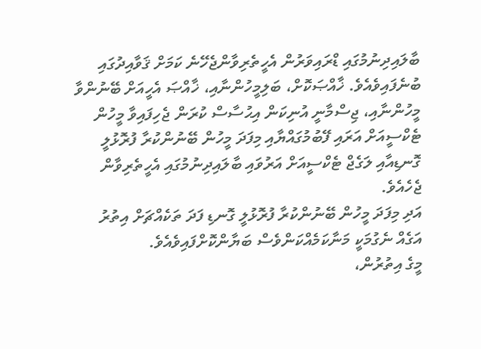ބާލައިދިނުމުގައި ޑްރައިވަރުން އެހީތެރިވާންޖެހޭނެ ކަމަށް ޤަވާއިދުގައި ބުނެފައިވެއެވެ. ޚާއްޞަކޮށް، ބަލިމީހުންނާއި، ޚާއްޞަ އެހީއަށް ބޭނުންވާ މީހުންނާއި، ޖިސްމާނީ އުނިކަން އިޙުސާސް ކުރަން ޖެހިފައިވާ މީހުން ޓެކްސީއަށް އަރައި ފޭބުމުގައްޔާއި މިފަދަ މީހުން ބޭނުންކުރާ ފުރޮޅުލީ ގޮނޑިއާއި ލަގެޖް ޓެކްސީއަށް އަރުވައި ބާލައިދިނުމުގައި އެހީތެރިވާން ޖެހެއެވެ.
އަދި މިފަދަ މީހުން ބޭނުންކުރާ ފުރޮޅުލީ ގޮނޑި ފަދަ ތަކެއްޗަށް އިތުރު އަގެއް ނެގުމަކީ މަނާކަމެއްކަންވެސް ބަޔާންކޮށްފައިވެއެވެ.
މީގެ އިތުރުން،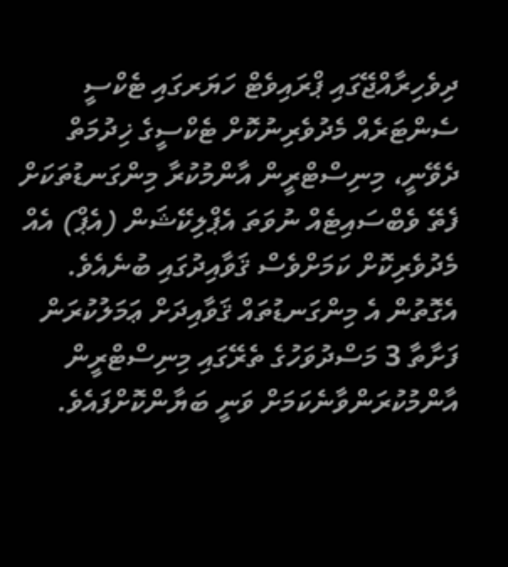ދިވެހިރާއްޖޭގައި ޕްރައިވެޓް ހަޔަރގައި ޓެކްސީ ސެންޓަރެއް މެދުވެރިނުކޮށް ޓެކްސީގެ ޚިދުމަތް ދެވޭނީ، މިނިސްޓްރީން އާންމުކުރާ މިންގަނޑުތަކަށް ފެތޭ ވެބްސައިޓެއް ނުވަތަ އެޕްލިކޭޝަން (އެޕް) އެއް މެދުވެރިކޮށް ކަމަށްވެސް ޤަވާއިދުގައި ބުނެއެވެ. އެގޮތުން އެ މިންގަނޑުތައް ޤަވާއިދަށް ޢަމަލުކުރަން ފަށާތާ 3 މަސްދުވަހުގެ ތެރޭގައި މިނިސްޓްރީން އާންމުކުރަންވާނެކަމަށް ވަނީ ބަޔާންކޮށްފައެވެ.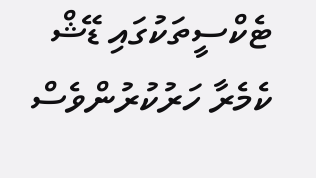ޓެކްސީތަކުގައި ޑޭޝް ކެމެރާ ހަރުކުރުންވެސް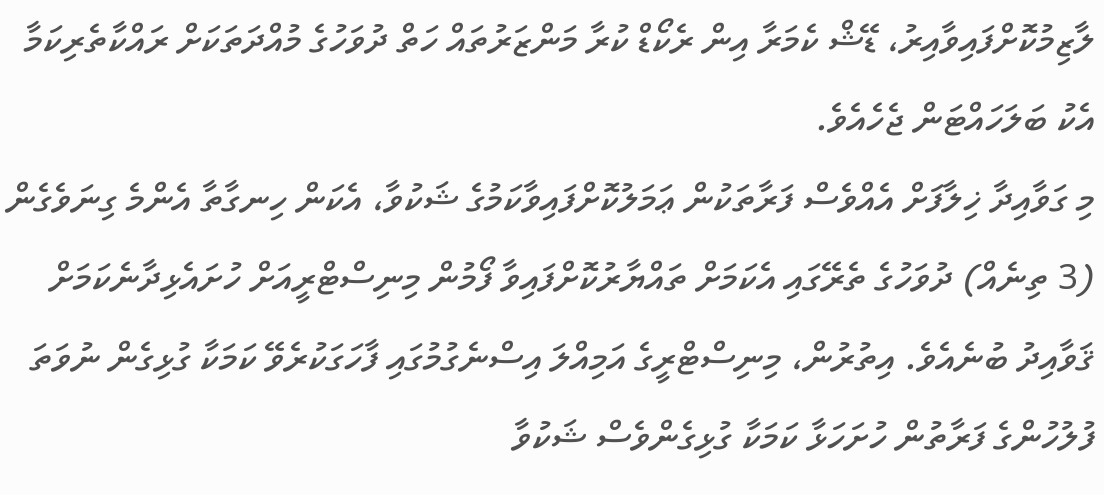ލާޒިމުކޮށްފައިވާއިރު، ޑޭޝް ކެމަރާ އިން ރެކޯޑް ކުރާ މަންޒަރުތައް ހަތް ދުވަހުގެ މުއްދަތަކަށް ރައްކާތެރިކަމާ އެކު ބަލަހައްޓަން ޖެހެއެވެ.
މި ގަވާއިދާ ޚިލާފަށް އެއްވެސް ފަރާތަކުން ޢަމަލުކޮށްފައިވާކަމުގެ ޝަކުވާ، އެކަން ހިނގާތާ އެންމެ ގިނަވެގެން (3 ތިނެއް) ދުވަހުގެ ތެރޭގައި އެކަމަށް ތައްޔާރުކޮށްފައިވާ ފޯމުން މިނިސްޓްރީއަށް ހުށައެޅިދާނެކަމަށް ޤަވާއިދު ބުނެއެވެ. އިތުރުން، މިނިސްޓްރީގެ އަމިއްލަ އިސްނެގުމުގައި ފާހަގަކުރެވޭ ކަމަކާ ގުޅިގެން ނުވަތަ ފުލުހުންގެ ފަރާތުން ހުށަހަޅާ ކަމަކާ ގުޅިގެންވެސް ޝަކުވާ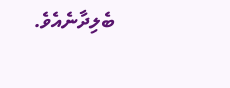ބެލިދާނެއެވެ.